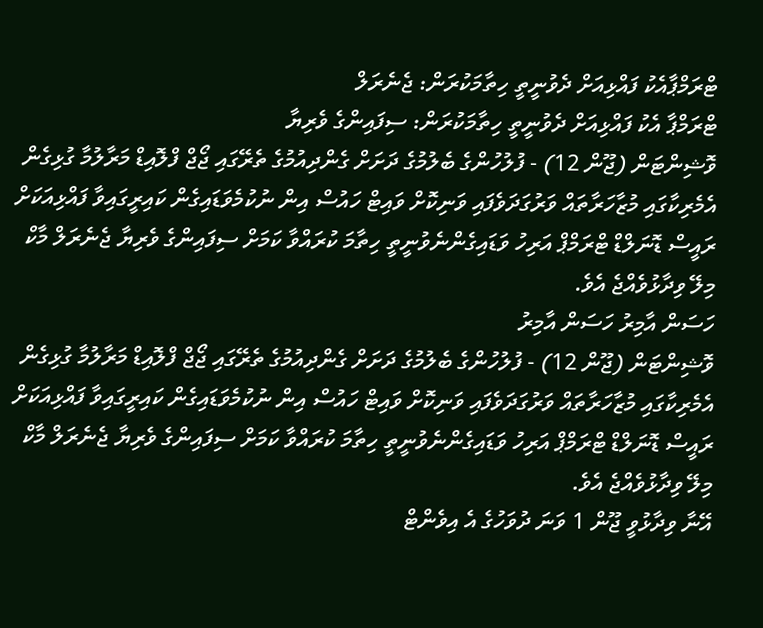ޓްރަމްޕާއެކު ފައްޅިއަށް ދެވުނީތީ ހިތާމަކުރަން: ޖެނެރަލް
ޓްރަމްޕާ އެކު ފައްޅިއަށް ދެވުނީތީ ހިތާމަކުރަން: ސިފައިންގެ ވެރިޔާ
ވޮޝިންޓަން (ޖޫން 12) - ފުލުހުންގެ ބެލުމުގެ ދަށަށް ގެންދިއުމުގެ ތެރޭގައި ޖޯޖް ފްލޮއިޑް މަރާލުމާ ގުޅިގެން އެމެރިކާގައި މުޒާހަރާތައް ވަރުގަދަވެފައި ވަނިކޮށް ވައިޓް ހައުސް އިން ނުކުމެވަޑައިގެން ކައިރީގައިވާ ފައްޅިއަކަށް ރައީސް ޑޮނަލްޑް ޓްރަމްޕް އަރިހު ވަޑައިގެންނެވުނީތީ ހިތާމަ ކުރައްވާ ކަމަށް ސިފައިންގެ ވެރިޔާ ޖެނެރަލް މާކް މިލޭ ވިދާޅުވެއްޖެ އެވެ.
ހަސަން އާމިރު ހަސަން އާމިރު
ވޮޝިންޓަން (ޖޫން 12) - ފުލުހުންގެ ބެލުމުގެ ދަށަށް ގެންދިއުމުގެ ތެރޭގައި ޖޯޖް ފްލޮއިޑް މަރާލުމާ ގުޅިގެން އެމެރިކާގައި މުޒާހަރާތައް ވަރުގަދަވެފައި ވަނިކޮށް ވައިޓް ހައުސް އިން ނުކުމެވަޑައިގެން ކައިރީގައިވާ ފައްޅިއަކަށް ރައީސް ޑޮނަލްޑް ޓްރަމްޕް އަރިހު ވަޑައިގެންނެވުނީތީ ހިތާމަ ކުރައްވާ ކަމަށް ސިފައިންގެ ވެރިޔާ ޖެނެރަލް މާކް މިލޭ ވިދާޅުވެއްޖެ އެވެ.
އޭނާ ވިދާޅުވީ ޖޫން 1 ވަނަ ދުވަހުގެ އެ އިވެންޓް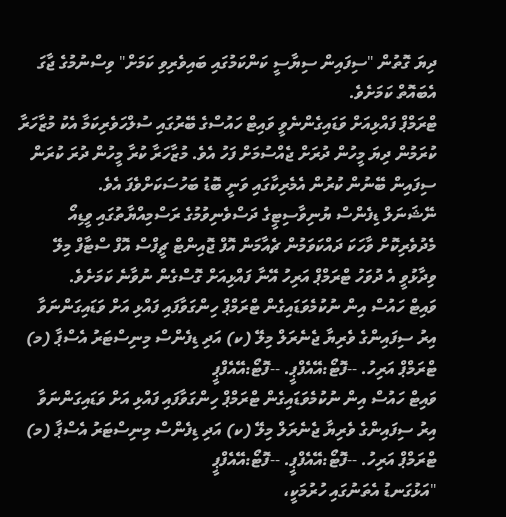ދިޔަ ގޮތުން "ސިފައިން ސިޔާސީ ކަންކަމުގައި ބައިވެރިވި ކަމަށް" ވިސްނުމުގެ ޖާގަ އެބައޮތް ކަމަށެވެ.
ޓްރަމްޕް ފައްޅިއަށް ވަޑައިގެންނެވީ ވައިޓް ހައުސްގެ ބޭރުގައި ސުލްހަވެރިކަމާ އެކު މުޒާހަރާ ކުރަމުން ދިޔަ މީހުން ދުރަށް ޖެއްސުމަށް ފަހު އެވެ. މުޒާހަރާ ކުރާ މީހުން ދުރަ ކުރަން ސިފައިން ބޭނުން ކުރުން އެމެރިކާގައި ވަނީ ބޮޑު ބަހުސަކަށްވެފަ އެވެ.
ނޭޝަނަލް ޑިފެންސް ޔުނިވާސިޓީގެ ދަސްވެނިވުމުގެ ރަސްމިއްޔާތުގައި ވީޑިއޯ މެދުވެރިކޮށް ވާހަކަ ދައްކަވަމުން ޗެއާމަން އޮފް ޖޮއިންޓް ޗީފްސް އޮފް ސްޓާފް މިލޭ ވިދާޅުވީ އެ ދުވަހު ޓްރަމްޕް އަރިހު އޭނާ ފައްޅިއަށް ގޮސްގެން ނުވާނެ ކަމަށެވެ.
ވައިޓް ހައުސް އިން ނުކުމެވަޑައިގެން ޓްރަމްޕް ހިންގަވާފައި ފައްޅި އަށް ވަޑައިގަންނަވާ އިރު ސިފައިންގެ ވެރިޔާ ޖެނެރަލް މިލޭ (ކ) އަދި ޑިފެންސް މިނިސްޓަރު އެސްޕާ (މ) ޓްރަމްޕް އަރިހު. --ފޮޓޯ:އޭއެފްޕީ. --ފޮޓޯ:އޭއެފްޕީ
ވައިޓް ހައުސް އިން ނުކުމެވަޑައިގެން ޓްރަމްޕް ހިންގަވާފައި ފައްޅި އަށް ވަޑައިގަންނަވާ އިރު ސިފައިންގެ ވެރިޔާ ޖެނެރަލް މިލޭ (ކ) އަދި ޑިފެންސް މިނިސްޓަރު އެސްޕާ (މ) ޓްރަމްޕް އަރިހު. --ފޮޓޯ:އޭއެފްޕީ. --ފޮޓޯ:އޭއެފްޕީ
"އަޅުގަނޑު އެތަނުގައި ހުރުމަކީ،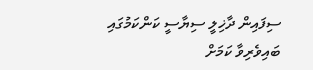ސިފައިން ދާޚިލީ ސިޔާސީ ކަންކަމުގައި ބައިވެރިވާ ކަމަށް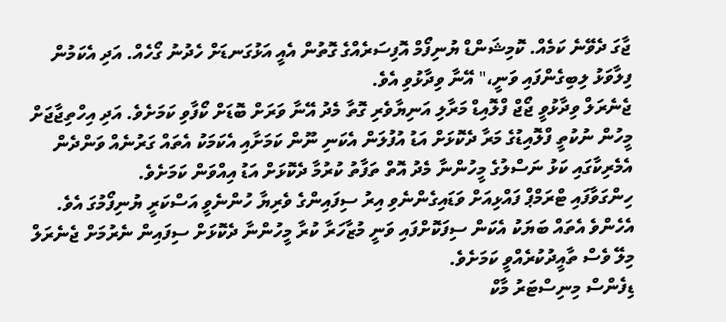ޖާގަ ދެވޭނެ ކަމެއް. ކޮމިޝަންޑް ޔުނިފޯމް އޮފިސަރެއްގެ ގޮތުން އެއީ އަޅުގަނޑަށް ހެދުނު ގޯހެއް. އަދި އެކަމުން ފިލާވަޅު ލިބިގެންފައި ވަނީ،" އޭނާ ވިދާޅުވި އެވެ.
ޖެނެރަލް ވިދާޅުވީ ޖޯޖް ފްލޮއިޑް މަރާލި އަނިޔާވެރި ގޮތާ މެދު އޭނާ ވަރަށް ބޮޑަށް ކޯފާވި ކަމަށެވެ. އަދި އިހްތިޖާޖަށް މީހުން ނުކުތީ ފްލޮއިޑުގެ މަރާ ދެކޮޅަށް އަޑު އުފުލަން އެކަނި ނޫން ކަމަށާއި އެކަމަކު އެތައް ގަރުނެއް ވަންދެން އެމެރިކާގައި ކަޅު ނަސްލުގެ މީހުންނާ މެދު އޮތް ތަފާތު ކުރުމާ ދެކޮޅަށް އަޑު އިއްވަން ކަމަށެވެ.
ހިންގަވާފައި ޓްރަމްޕް ފައްޅިއަށް ވަޑައިގެންނެވި އިރު ސިފައިންގެ ވެރިޔާ ހުންނެވީ އަސްކަރީ ޔުނިފޯމުގަ އެވެ. އެހެންވެ އެތައް ބަޔަކު އެކަން ސިފަކޮށްފައި ވަނީ މުޒާހަރާ ކުރާ މީހުންނާ ދެކޮޅަށް ސިފައިން ނެރުމަށް ޖެނެރަލް މިލޭ ވެސް ތާއީދުކުރެއްވީ ކަމަށެވެ.
ޑިފެންސް މިނިސްޓަރު މާކް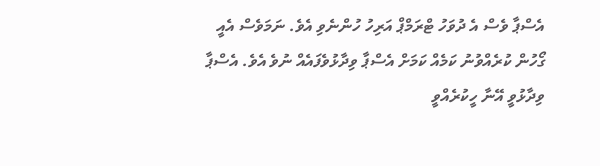އެސްޕާ ވެސް އެ ދުވަހު ޓްރަމްޕް އަރިހު ހުންނެވި އެވެ. ނަމަވެސް އެއީ ގޯހުން ކުރެއްވުނު ކަމެއް ކަމަށް އެސްޕާ ވިދާޅުވެފައެއް ނުވެ އެވެ. އެސްޕާ ވިދާޅުވީ އޭނާ ހީކުރެއްވީ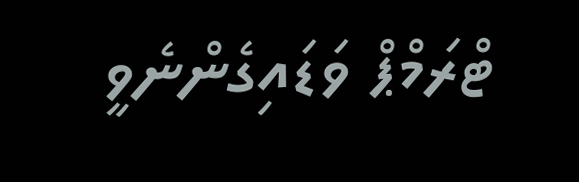ޓްރަމްޕް ވަޑައިގެންނެވީ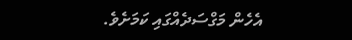އެހެން މަގްސަދެއްގައި ކަމަށެވެ.